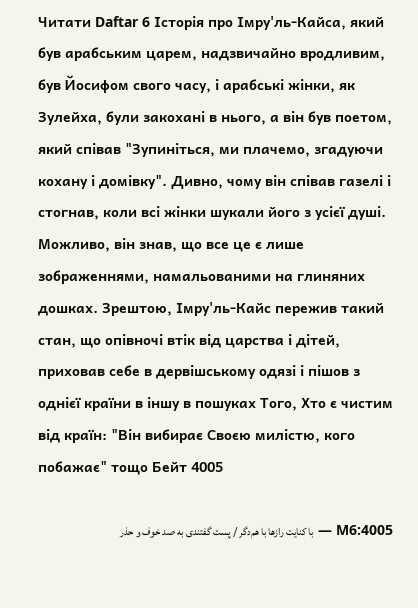Читати Daftar 6 Історія про Імру'ль-Кайса, який був арабським царем, надзвичайно вродливим, був Йосифом свого часу, і арабські жінки, як Зулейха, були закохані в нього, а він був поетом, який співав "Зупиніться, ми плачемо, згадуючи кохану і домівку". Дивно, чому він співав газелі і стогнав, коли всі жінки шукали його з усієї душі. Можливо, він знав, що все це є лише зображеннями, намальованими на глиняних дошках. Зрештою, Імру'ль-Кайс пережив такий стан, що опівночі втік від царства і дітей, приховав себе в дервішському одязі і пішов з однієї країни в іншу в пошуках Того, Хто є чистим від країн: "Він вибирає Своєю милістю, кого побажає" тощо Бейт 4005

M6:4005 — با کنایت رازها با هم‌دگر / پست گفتندی به صد خوف و حذر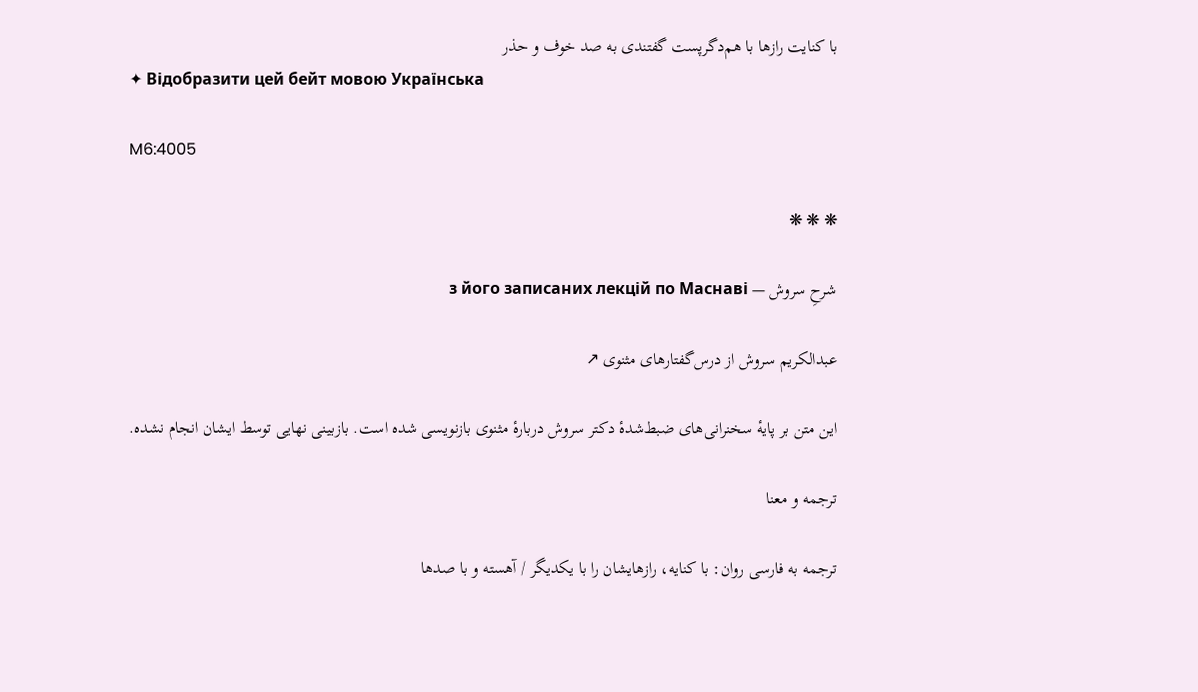با کنایت رازها با هم‌دگرپست گفتندی به صد خوف و حذر
✦ Відобразити цей бейт мовою Українська

M6:4005

❋ ❋ ❋

شرحِ سروش — з його записаних лекцій по Маснаві

عبدالکریم سروش از درس‌گفتارهای مثنوی ↗

این متن بر پایهٔ سخنرانی‌های ضبط‌شدهٔ دکتر سروش دربارهٔ مثنوی بازنویسی شده است. بازبینی نهایی توسط ایشان انجام نشده.

ترجمه و معنا

ترجمه به فارسی روان: با کنایه، رازهایشان را با یکدیگر / آهسته و با صدها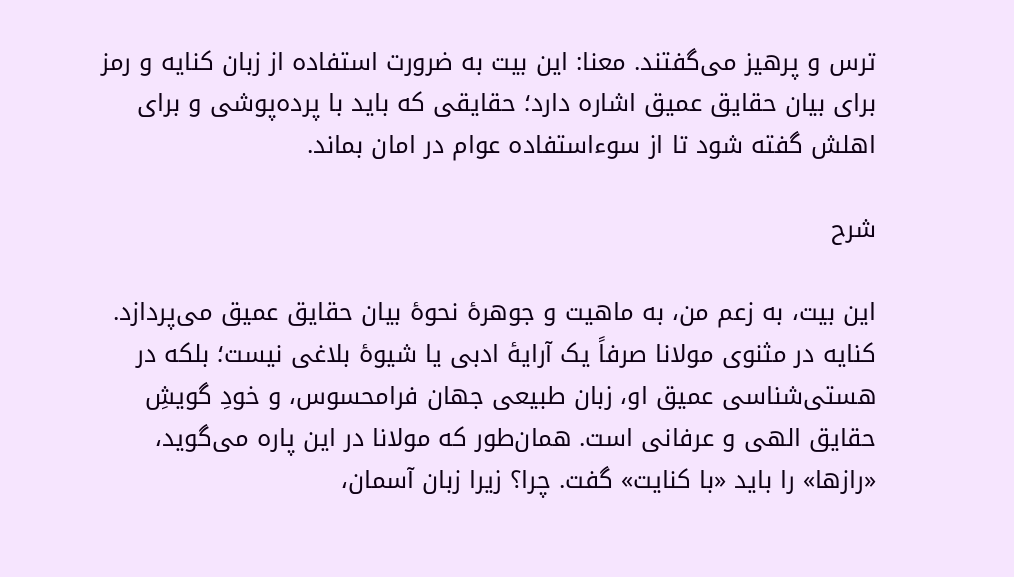ترس و پرهیز می‌گفتند. معنا: این بیت به ضرورت استفاده از زبان کنایه و رمز برای بیان حقایق عمیق اشاره دارد؛ حقایقی که باید با پرده‌پوشی و برای اهلش گفته شود تا از سوءاستفاده عوام در امان بماند.

شرح

این بیت، به زعم من، به ماهیت و جوهرهٔ نحوهٔ بیان حقایق عمیق می‌پردازد. کنایه در مثنوی مولانا صرفاً یک آرایهٔ ادبی یا شیوهٔ بلاغی نیست؛ بلکه در هستی‌شناسی عمیق او، زبان طبیعی جهان فرامحسوس، و خودِ گویشِ حقایق الهی و عرفانی است. همان‌طور که مولانا در این پاره می‌گوید، «رازها» را باید «با کنایت» گفت. چرا؟ زیرا زبان آسمان،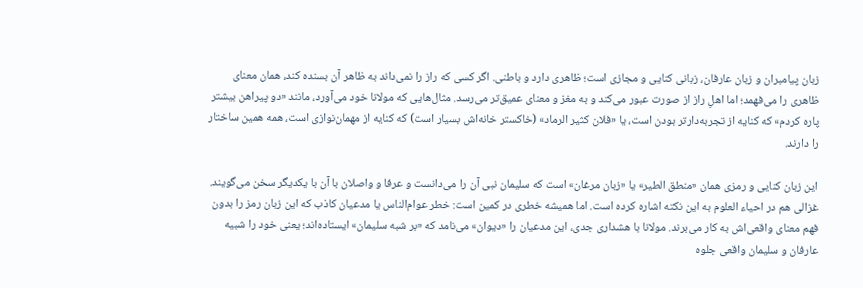زبان پیامبران و زبان عارفان، زبانی کنایی و مجازی است؛ ظاهری دارد و باطنی. اگر کسی که راز را نمی‌داند به ظاهر آن بسنده کند، همان معنای ظاهری را می‌فهمد؛ اما اهلِ راز از صورت عبور می‌کند و به مغز و معنای عمیق‌تر می‌رسد. مثال‌هایی که مولانا خود می‌آورد، مانند «دو پیراهن بیشتر پاره کردم» که کنایه از تجربه‌دارتر بودن است، یا «فلان کثیر الرماد» (خاکستر خانه‌اش بسیار است) که کنایه از مهمان‌نوازی است، همه همین ساختار را دارند.

این زبان کنایی و رمزی همان «منطق الطیر» یا «زبان مرغان» است که سلیمان نبی آن را می‌دانست و عرفا و واصلان با آن با یکدیگر سخن می‌گویند. غزالی هم در احیاء العلوم به این نکته اشاره کرده است. اما همیشه خطری در کمین است: خطر عوام‌الناس یا مدعیان کاذب که این زبان رمز را بدون فهم معنای واقعی‌اش به کار می‌برند. مولانا با هشداری جدی، این مدعیان را «دیوان» می‌نامد که «بر شبه سلیمان» ایستاده‌اند؛ یعنی خود را شبیه عارفان و سلیمان واقعی جلوه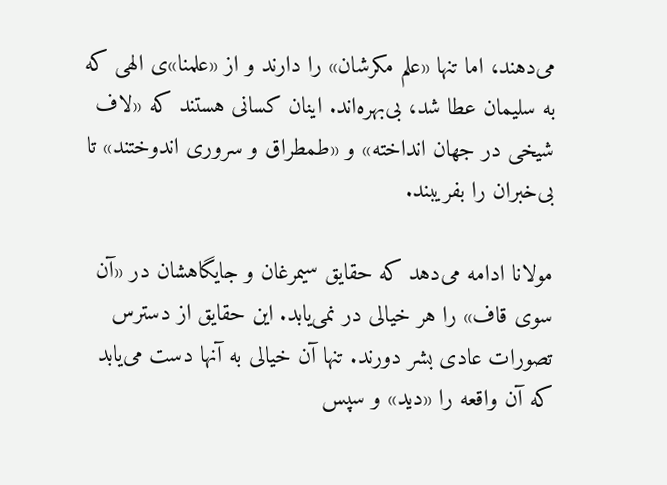می‌دهند، اما تنها «علم مکرشان» را دارند و از «علمنا»ی الهی که به سلیمان عطا شد، بی‌بهره‌اند. اینان کسانی هستند که «لاف شیخی در جهان انداخته» و «طمطراق و سروری اندوختند» تا بی‌خبران را بفریبند.

مولانا ادامه می‌دهد که حقایق سیمرغان و جایگاهشان در «آن سوی قاف» را هر خیالی در نمی‌یابد. این حقایق از دسترس تصورات عادی بشر دورند. تنها آن خیالی به آنها دست می‌یابد که آن واقعه را «دید» و سپس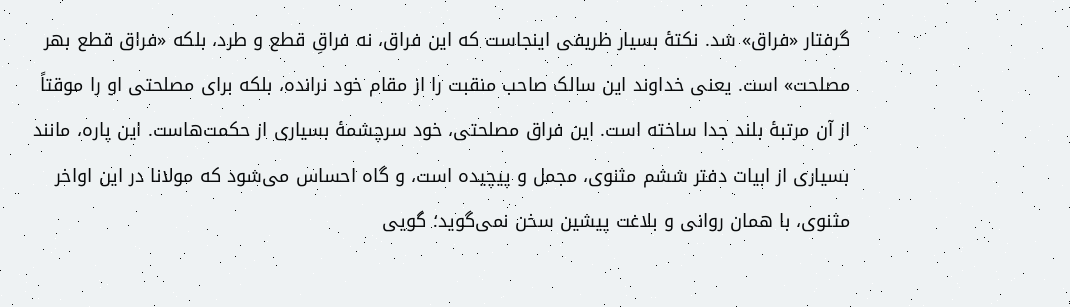گرفتار «فراق» شد. نکتهٔ بسیار ظریفی اینجاست که این فراق، نه فراقِ قطع و طرد، بلکه «فراق قطع بهر مصلحت» است. یعنی خداوند این سالک صاحب منقبت را از مقام خود نرانده، بلکه برای مصلحتی او را موقتاً از آن مرتبهٔ بلند جدا ساخته است. این فراق مصلحتی، خود سرچشمهٔ بسیاری از حکمت‌هاست. این پاره، مانند بسیاری از ابیات دفتر ششم مثنوی، مجمل و پیچیده است، و گاه احساس می‌شود که مولانا در این اواخر مثنوی، با همان روانی و بلاغت پیشین سخن نمی‌گوید؛ گویی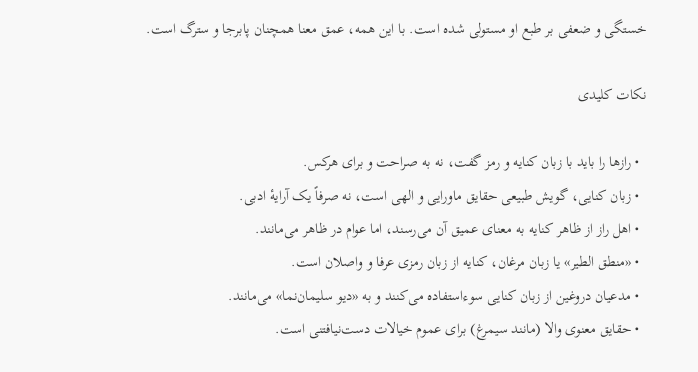خستگی و ضعفی بر طبع او مستولی شده است. با این همه، عمق معنا همچنان پابرجا و سترگ است.

نکات کلیدی

  • رازها را باید با زبان کنایه و رمز گفت، نه به صراحت و برای هرکس.
  • زبان کنایی، گویش طبیعی حقایق ماورایی و الهی است، نه صرفاً یک آرایهٔ ادبی.
  • اهل راز از ظاهر کنایه به معنای عمیق آن می‌رسند، اما عوام در ظاهر می‌مانند.
  • «منطق الطیر» یا زبان مرغان، کنایه از زبان رمزی عرفا و واصلان است.
  • مدعیان دروغین از زبان کنایی سوءاستفاده می‌کنند و به «دیو سلیمان‌نما» می‌مانند.
  • حقایق معنوی والا (مانند سیمرغ) برای عموم خیالات دست‌نیافتنی است.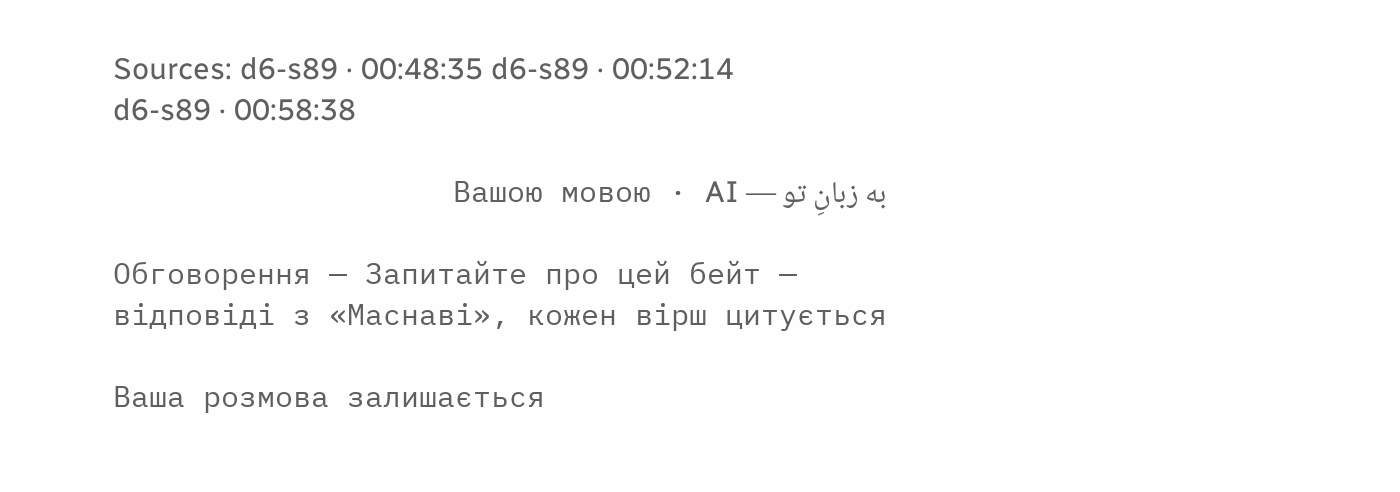Sources: d6-s89 · 00:48:35 d6-s89 · 00:52:14 d6-s89 · 00:58:38

به زبانِ تو — Вашою мовою · AI

Обговорення — Запитайте про цей бейт — відповіді з «Маснаві», кожен вірш цитується

Ваша розмова залишається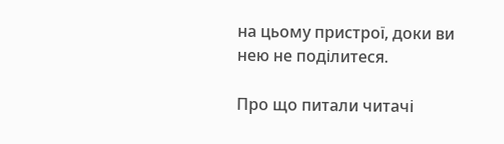на цьому пристрої, доки ви нею не поділитеся.

Про що питали читачі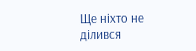Ще ніхто не ділився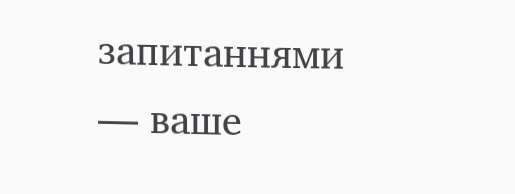запитаннями — ваше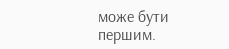може бути першим.